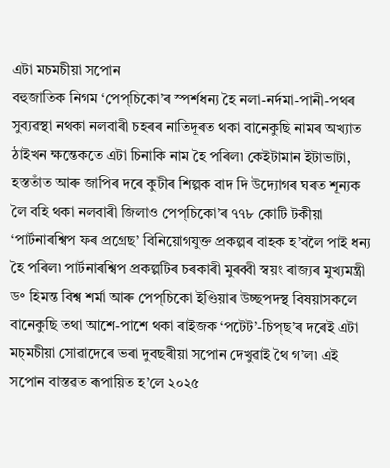এটা মচমচীয়া সপোন
বহুজাতিক নিগম ‘পেপ্চিকো’ৰ স্পৰ্শধন্য হৈ নলা-নৰ্দমা-পানী-পথৰ সুব্যৱস্থা নথকা নলবাৰী চহৰৰ নাতিদূৰত থকা বানেকুছি নামৰ অখ্যাত ঠাইখন ক্ষন্তেকতে এটা চিনাকি নাম হৈ পৰিল৷ কেইটামান ইটাভাটা, হস্ততাঁত আৰু জাপিৰ দৰে কুটীৰ শিল্পক বাদ দি উদ্যোগৰ ঘৰত শূন্যক লৈ বহি থকা নলবাৰী জিলাও পেপ্চিকো’ৰ ৭৭৮ কোটি টকীয়া ‘পাৰ্টনাৰশ্বিপ ফৰ প্ৰগ্ৰেছ’ বিনিয়োগযুক্ত প্ৰকল্পৰ বাহক হ’বলৈ পাই ধন্য হৈ পৰিল৷ পাৰ্টনাৰশ্বিপ প্ৰকল্পটিৰ চৰকাৰী মুৰব্বী স্বয়ং ৰাজ্যৰ মুখ্যমন্ত্ৰী ড॰ হিমন্ত বিশ্ব শৰ্মা আৰু পেপ্চিকো ইণ্ডিয়াৰ উচ্ছপদস্থ বিষয়াসকলে বানেকুছি তথা আশে-পাশে থকা ৰাইজক ‘পটেট’-চিপ্ছ’ৰ দৰেই এটা মচ্মচীয়া সোৱাদেৰে ভৰা দুবছৰীয়া সপোন দেখুৱাই থৈ গ’ল৷ এই সপোন বাস্তৱত ৰূপায়িত হ’লে ২০২৫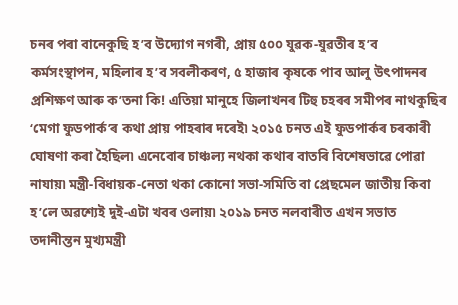চনৰ পৰা বানেকুছি হ’ব উদ্যোগ নগৰী, প্ৰায় ৫০০ যুৱক-যুৱতীৰ হ’ব কৰ্মসংস্থাপন, মহিলাৰ হ’ব সবলীকৰণ, ৫ হাজাৰ কৃষকে পাব আলু উৎপাদনৰ প্ৰশিক্ষণ আৰু ক’তনা কি! এতিয়া মানুহে জিলাখনৰ টিহু চহৰৰ সমীপৰ নাথকুছিৰ ‘মেগা ফুডপাৰ্ক’ৰ কথা প্ৰায় পাহৰাৰ দৰেই৷ ২০১৫ চনত এই ফুডপাৰ্কৰ চৰকাৰী ঘোষণা কৰা হৈছিল৷ এনেবোৰ চাঞ্চল্য নথকা কথাৰ বাতৰি বিশেষভাৱে পোৱা নাযায়৷ মন্ত্ৰী-বিধায়ক-নেতা থকা কোনো সভা-সমিতি বা প্ৰেছমেল জাতীয় কিবা হ’লে অৱশ্যেই দুই-এটা খবৰ ওলায়৷ ২০১৯ চনত নলবাৰীত এখন সভাত তদানীন্তন মুখ্যমন্ত্ৰী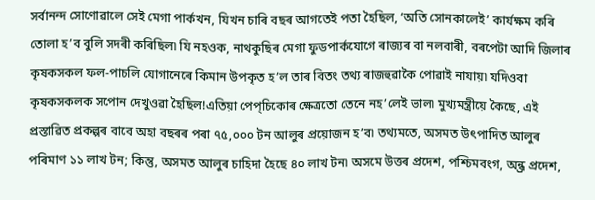সৰ্বানন্দ সোণোৱালে সেই মেগা পাৰ্কখন, যিখন চাৰি বছৰ আগতেই পতা হৈছিল, ‘অতি সোনকালেই’ কাৰ্যক্ষম কৰি তোলা হ’ব বুলি সদৰী কৰিছিল৷ যি নহওক, নাথকুছিৰ মেগা ফুডপাৰ্কযোগে ৰাজ্যৰ বা নলবাৰী, বৰপেটা আদি জিলাৰ কৃষকসকল ফল-পাচলি যোগানেৰে কিমান উপকৃত হ’ল তাৰ বিতং তথ্য ৰাজহুৱাকৈ পোৱাই নাযায়৷ যদিওবা কৃষকসকলক সপোন দেখুওৱা হৈছিল!এতিয়া পেপ্চিকোৰ ক্ষেত্ৰতো তেনে নহ’লেই ভাল৷ মুখ্যমন্ত্ৰীয়ে কৈছে, এই প্ৰস্তাৱিত প্ৰকল্পৰ বাবে অহা বছৰৰ পৰা ৭৫,০০০ টন আলুৰ প্ৰয়োজন হ’ব৷ তথ্যমতে, অসমত উৎপাদিত আলুৰ পৰিমাণ ১১ লাখ টন; কিন্তু, অসমত আলুৰ চাহিদা হৈছে ৪০ লাখ টন৷ অসমে উত্তৰ প্ৰদেশ, পশ্চিমবংগ, অন্ধ্ৰ প্ৰদেশ,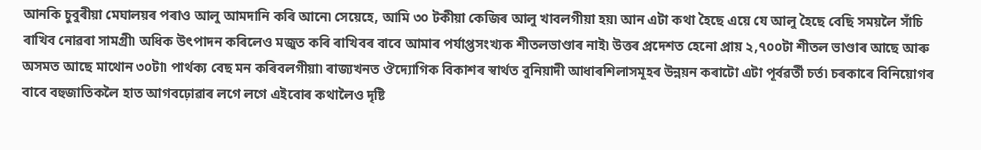আনকি চুবুৰীয়া মেঘালয়ৰ পৰাও আলু আমদানি কৰি আনে৷ সেয়েহে, আমি ৩০ টকীয়া কেজিৰ আলু খাবলগীয়া হয়৷ আন এটা কথা হৈছে এয়ে যে আলু হৈছে বেছি সময়লৈ সাঁচি ৰাখিব নোৱৰা সামগ্ৰী৷ অধিক উৎপাদন কৰিলেও মজুত কৰি ৰাখিবৰ বাবে আমাৰ পৰ্যাপ্তসংখ্যক শীতলভাণ্ডাৰ নাই৷ উত্তৰ প্ৰদেশত হেনো প্ৰায় ২,৭০০টা শীতল ভাণ্ডাৰ আছে আৰু অসমত আছে মাথোন ৩০টা৷ পাৰ্থক্য বেছ মন কৰিবলগীয়া৷ ৰাজ্যখনত ঔদ্যোগিক বিকাশৰ স্বাৰ্থত বুনিয়াদী আধাৰশিলাসমূহৰ উন্নয়ন কৰাটো এটা পূৰ্বৱৰ্তী চৰ্ত৷ চৰকাৰে বিনিয়োগৰ বাবে বহুজাতিকলৈ হাত আগবঢ়োৱাৰ লগে লগে এইবোৰ কথালৈও দৃষ্টি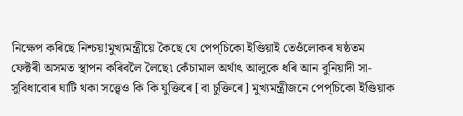নিক্ষেপ কৰিছে নিশ্চয়!মুখ্যমন্ত্ৰীয়ে কৈছে যে পেপ্চিকো ইণ্ডিয়াই তেওঁলোকৰ ষষ্ঠতম ফেক্টৰী অসমত স্থাপন কৰিবলৈ লৈছে৷ কেঁচামাল অৰ্থাৎ আলুকে ধৰি আন বুনিয়াদী সা-সুবিধাবোৰ ঘাটি থকা সত্ত্বেও কি কি যুক্তিৰে [বা চুক্তিৰে] মুখ্যমন্ত্ৰীজনে পেপ্চিকো ইণ্ডিয়াক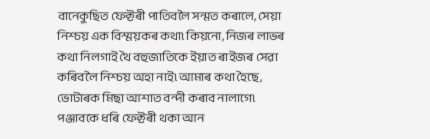বানেকুছিত ফেক্টৰী পাতিবলৈ সন্মত কৰালে, সেয়া নিশ্চয় এক বিস্ময়কৰ কথা৷ কিয়নো, নিজৰ লাভৰ কথা নিলগাই থৈ বহুজাতিকে ইয়াত ৰাইজৰ সেৱা কৰিবলৈ নিশ্চয় অহা নাই৷ আমাৰ কথা হৈছে, ভোটাৰক মিছা আশাত বন্দী কৰাব নালাগে৷ পঞ্জাবকে ধৰি ফেক্টৰী থকা আন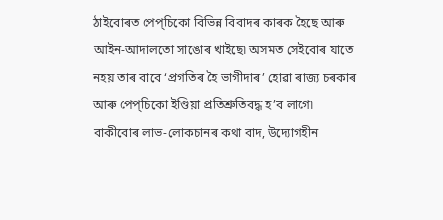ঠাইবোৰত পেপ্চিকো বিভিন্ন বিবাদৰ কাৰক হৈছে আৰু আইন-আদালতো সাঙোৰ খাইছে৷ অসমত সেইবোৰ যাতে নহয় তাৰ বাবে ‘প্ৰগতিৰ হৈ ভাগীদাৰ’ হোৱা ৰাজ্য চৰকাৰ আৰু পেপ্চিকো ইণ্ডিয়া প্ৰতিশ্ৰুতিবদ্ধ হ’ব লাগে৷ বাকীবোৰ লাভ-লোকচানৰ কথা বাদ, উদ্যোগহীন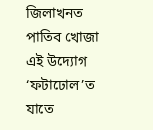জিলাখনত পাতিব খোজা এই উদ্যোগ ‘ফটাঢোল’ত যাতে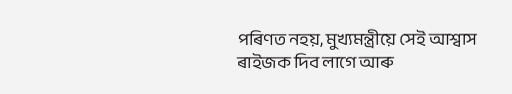পৰিণত নহয়, মুখ্যমন্ত্ৰীয়ে সেই আশ্বাস ৰাইজক দিব লাগে আৰু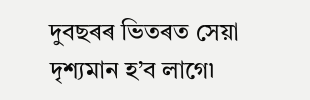দুবছৰৰ ভিতৰত সেয়া দৃশ্যমান হ’ব লাগে৷